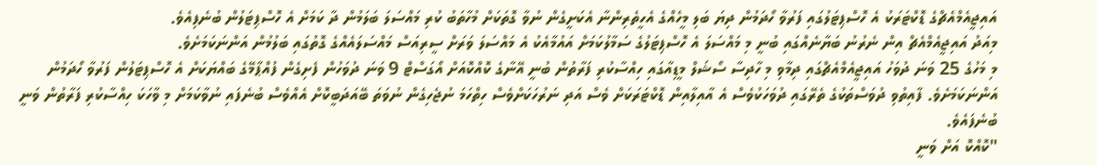އައިޖީއެމްއެޗްގެ ޑޮކްޓަރަކު އެ ހޮސްޕިޓަލުގައި ފަރުވާ ހޯދަމުން ދިޔަ ބަލި މީހެއްގެ އެހީތެރިންނާ އެކަށީގެން ނުވާ ގޮތަކަށް މުހާތަބު ކުރި މައްސަލަ ބަލަމުން ދާ ކަމަށް އެ ހޮސްޕިޓަލުން ބުނެފިއެވެ.
މިއަދު އައިޖީއެމްއެޗް އިން ނެރުނު ބަޔާނެއްގައި ބުނީ މި މައްސަލަ އެ ހޮސްޕިޓަލުގެ ސަމާލުކަމަށް އައުމާއެކު އެ މައްސަލަ ވަރަށް ސީރިއަސް މައްސަލައެއްގެ ގޮތުގައި ބަލުމުން އަންނަކަމަށެވެ.
މި މަހުގެ 25 ވަނަ ދުވަހު އައިޖީއެމްއެޗްގައި ދިމާވި މި ހާދިސާ ސޯޝަލް މީޑިއާގައި ހިއްސާކުރި ފަރާތުން ބުނީ އޭނާގެ ކޮއްކޮއަށް އޯގަސްޓް 9 ވަނަ ދުވަހުން ފެށިގެން ފުއްޕާމޭގެ ބައްޔަކަށް އެ ހޮސްޕިޓަލުން ފަރުވާ ހޯދަމުން އަންނަކަމަށެވެ. ފާއިތުވި ދުވަސްތަކުގެ ތެރޭގައި ދުވަހަކުވެސް އެ އާއިލާއިން ޑޮކްޓަރަކަށް ވެސް އަދި ނަރުހަކަށްވެސް ހިތްހަމަ ނުޖެހިގެން ނުވަތަ ބޭއަދަބީކޮށް އެއްވެސް ބުނެފައި ނުވާކަމަށް މި ވާހަކަ ހިއްސާކުރި ފަރާތުން ވަނީ ބުނެފައެވެ.
"ކޮއްކޮ އަށް ވަނީ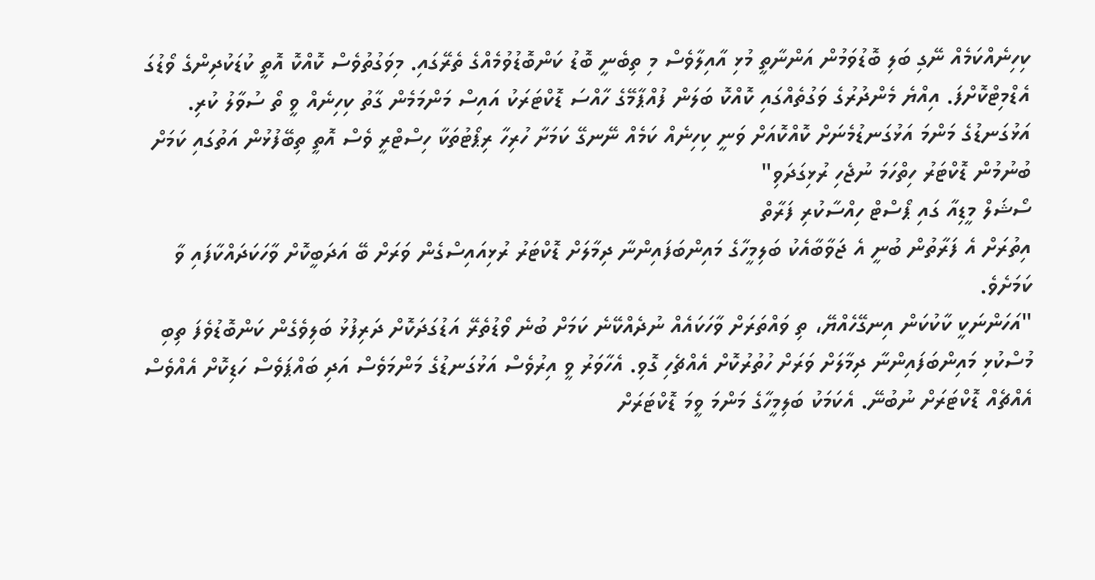ކިހިނެއްކަމެއް ނޭގި ބަލި ބޮޑުވަމުން އަންނާތީ މުޅި އާއިލާވެސް މި ތިބެނީ ބޮޑު ކަންބޮޑުވުމެއްގެ ތެރޭގައި. މިވަގުތުވެސް ކޮއްކޮ އޮތީ ކުޑަކުދިންގެ ވޯޑުގަ އެޑްމިޓްކޮށްފަ. އިއްޔެ މެންދުރުގެ ވަގުތެއްގައި ކޮއްކޮ ބަލަން ފުއްޕާމޭގެ ހާއްސަ ޑޮކްޓަރަކު އައިސް މަންމަމެން ގާތު ކިހިނެއް ވީ ތޯ ސުވާލު ކުރި. އަޅުގަނޑުގެ މަންމަ އަޅުގަނޑުމެނަށް ކޮއްކޮއަށް ވަނީ ކިހިނެއް ކަމެއް ނޭނގޭ ކަމަށާ ހުރިހާ ރިޕޯޓުތަކާ ހިސްޓްރީ ވެސް އޮތީ ތިބޭފުޅުން އަތުގައި ކަމަށް ބުނުމުން ޑޮކްޓަރު ހިތްހަމަ ނުޖެހި ރުޅިގަދަވި"
ސޯޝަލް މީޑިއާ ގައި ޕޯސްޓް ހިއްސާކުރި ފަރާތް
އިތުރަށް އެ ފަރާތުން ބުނީ އެ ޖަވާބާއެކު ބަލިމީހާގެ މައިންބަފައިންނާ ދިމާލަށް ޑޮކްޓަރު ރުޅިއައިސްގެން ވަރަށް ބޭ އަދަބީކޮށް ވާހަކަދައްކާފައި ވާ ކަމަށެވެ.
"އަހަންނަކީ ކާކުކަން އިނގޭހެއްޔޭ، ތި ވައްތަރަށް ވާހަކައެއް ނުދެއްކޭނެ ކަމަށް ބުނެ ވޯޑުތެރޭ އަޑުގަދަކޮށް ދަރިފުޅު ބަލިވެގެން ކަންބޮޑުވެފަ ތިބި މުސްކުޅި މައިންބަފައިންނާ ދިމާލަށް ވަރަށް ހުތުރުކޮށް އެއްޗެހި ގޮވި. އެހާވަރު ވީ އިރުވެސް އަޅުގަނޑުގެ މަންމަވެސް އަދި ބައްޕަވެސް ހަޑިކޮށް އެއްވެސް އެއްޗެއް ޑޮކްޓަރަށް ނުބުނޭ. އެކަމަކު ބަލިމީހާގެ މަންމަ ވީމަ ޑޮކްޓަރަށް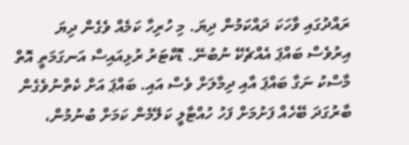ރައްދުގައި ވާހަކަ ދައްކަމުން ދިޔަ. މި ހުރިހާ ކަމެއް ވެގެން ދިޔަ އިރުވެސް ބައްޕަ އެއްޗެކޭ ނުބުނޭ. ޑޮކްޓަރު ރުޅިއައިސް އަނގަމަތީ އޮތް މާސްކު ނަގާ ބައްޕަ އާއި ދިމާލަށް ވެސް އައި. ބައްޕަ އަށް ކެތްނުވެގެން ބާރުގަދަ ބޭހެއް ފަށުމަށް ފަހު ހުއްޓާލީ ކަލޭމެން ކަމަށް ބުނުމުން،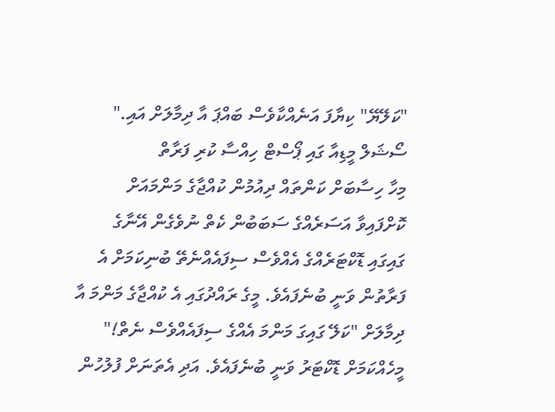"ކަލޭޔޭ" ކިޔާފަ އަނެއްކާވެސް ބައްޕަ އާ ދިމާލަށް އައި."
ސޯޝަލް މީޑިއާ ގައި ޕޯސްޓް ހިއްސާ ކުރި ފަރާތް
މިހާ ހިސާބަށް ކަންތައް ދިއުމުން ކުއްޖާގެ މަންމައަށް ކޮށްފައިވާ އަސަރެއްގެ ސަބަބުން ކެތް ނުވެގެން އޭނާގެ ގައިގައި ޑޮކްޓަރެއްގެ އެއްވެސް ސިފައެއްނެތޭ ބުނިކަމަށް އެ ފަރާތުން ވަނީ ބުނެފައެވެ. މީގެ ރައްދުގައި އެ ކުއްޖާގެ މަންމަ އާ ދިމާލަށް "ކަލޭ ގައިގަ މަންމަ އެއްގެ ސިފައެއްވެސް ނެތް!" މީހެއްކަމަށް ޑޮކްޓަރު ވަނީ ބުނެފައެވެ. އަދި އެތަނަށް ފުލުހުން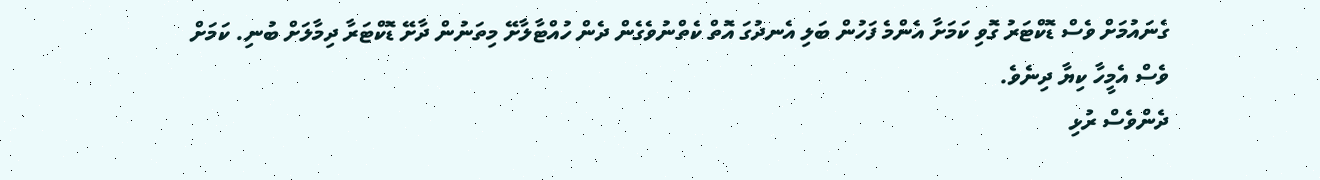ގެނައުމަށް ވެސް ޑޮކްޓަރު ގޮވި ކަމަށާ އެންމެ ފަހުން ބަލި އެނދުގަ އޮތް ކެތްނުވެގެން ދެން ހުއްޓާލާށޭ މިތަނުން ދާށޭ ޑޮކްޓަރާ ދިމާލަށް ބުނި. ކަމަށް ވެސް އެމީހާ ކިޔާ ދިނެވެ.
ދެންވެސް ރުޅި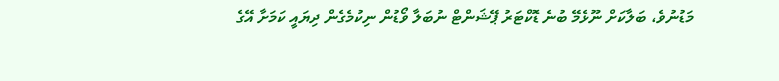މަޑުނުވެ، ބަލާކަށް ނޫޅެމޭ ބުނެ ޑޮކްޓަރު ޕޭޝަންޓް ނުބަލާ ވޯޑުން ނިކުމެގެން ދިޔައީ ކަމަށާ އޭގެ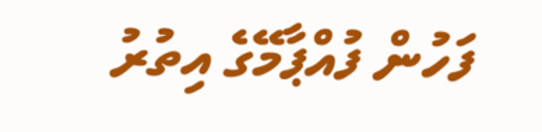ފަހުން ފުއްޕާމޭގެ އިތުރު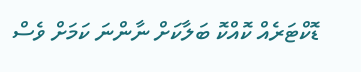ޑޮކްޓަރެއް ކޮއްކޮ ބަލާކަށް ނާންނަ ކަމަށް ވެސް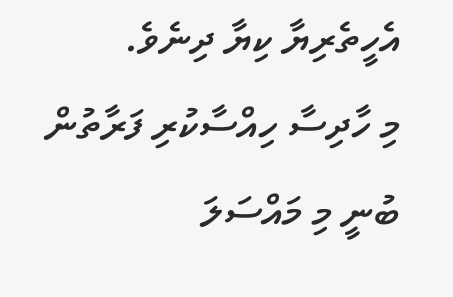އެހީތެރިޔާ ކިޔާ ދިނެވެ.
މި ހާދިސާ ހިއްސާކުރި ފަރާތުން ބުނީ މި މައްސަލަ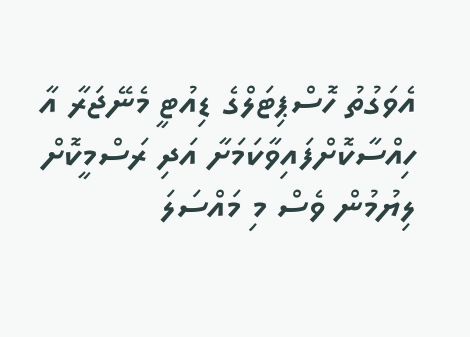އެވަގުތު ހޮސްޕިޓަލްގެ ޑިއުޓީ މެނޭޖަރާ އާ ހިއްސާކޮށްފައިވާކަމަށާ އަދި ރަސްމީކޮށް ލިޔުމުން ވެސް މި މައްސަލަ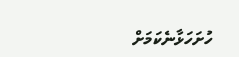ހުށަހަޅާނެކަމަށް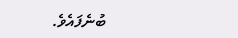ބުނެފައެވެ.